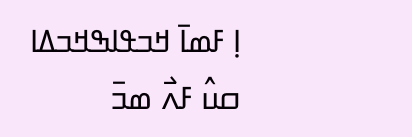ߊ߲ ߓߘߊ߫ ߞߏߟߊߒߞߏߡߊ ߛߎ߮ ߓߍ߯ ߘߏ߫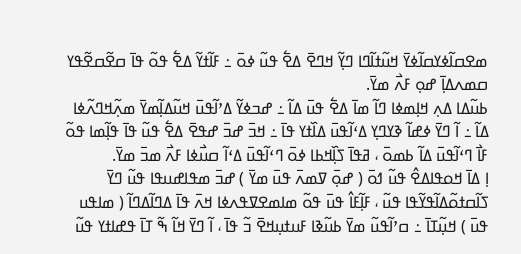ߘߐߛߊ߬ߦߌߛߊ߬ߦߌ߫ ߞߎ߬ߙߊ߬ߣߊ ߣߌ߲߬ ߞߣߐ߫ ߡߐ߱ ߟߎ߬ ߦߋ߫ ߸ ߓߊ߬ߙߌ߬ ߡߐ߱ ߟߋ߬ ߟߊ߫ ߛߐ߬ߛߐ߬ߟߌ ߛߘߍߡߊ߲߫ ߝߋ߲ ߓߍ߯ ߘߌ߫.
ߕߎ߬ߡߊ ߡߍ߲ ߞߊ߲ߘߦߊ ߣߊ߬ ߘߊ߫ ߡߐ߱ ߟߎ߫ ߡߊ߬ ߸ ߝߏߦߌ߬ ߡߴߊ߬ߟߎ߫ ߞߎ߬ߡߊ߲߬ߘߌ߫ ߘߍ߲߬ߞߣߍ߬ߦߊ ߡߊ߬ ߸ ߊ߬ ߣߌ߫ ߦߝߊ߬ ߢߌߣߌ߲ ߡߵߊ߬ߟߎ߫ ߡߊ߰ߙߌ ߟߊ߫ ߸ ߞߏ߫ ߝߏ߫ ߝߟߐ߫ ߡߐ߱ ߟߎ߬ ߟߊ߫ ߟߊ߲߬ߘߊ ߟߋ߬ ߓߊ߯ ߣߵߊ߬ߟߎ߫ ߡߊ߬ ߕߘߋ߫ ، ߥߟߊ߫ ߖߊ߲߰ߞߕߊ ߦߋ߫ ߣߵߊ߬ߟߎ߫ ߡߵߊ߬ ߛߎ߯ߦߊ ߓߍ߯ ߘߏ߫ ߘߌ߫.
ߊ߲ ߡߊ߫ ߞߋߟߊߡߐ߮ ߟߎ߬ ߗߋ߫ ( ߝߋ߲߫ ߜߘߍ߫ ߟߎ߫ ߘߌ߫ ) ߝߏ߫ ߘߟߊߝߎߟߊ ߟߎ߬ ߣߌ߫ ߖߊ߬ߛߙߋ߬ߡߊ߬ߟߌ߬ߟߊ ߟߎ߬ ، ߓߊ߲߬ߓߊ߮ ߟߎ߫ ߟߋ߬ ߘߊߘߐߜߟߍߦߊ ߞߍ߫ ߟߊ߫ ߡߣߊ߬ߡߣߊ߬ ( ߘߊߟߎ ߟߎ߫ ) ߞߎ߲߬ߠߊ߫ ߸ ߛߴߊ߬ߟߎ߬ ߘߌ߫ ߕߎ߬ߢߊ ߓߎߙߎ߲ߞߐ߫ ߏ߬ ߟߊ߫ ، ߊ߬ ߣߌ߫ ߞߊ߬ ߒ߬ ߠߊ߫ ߟߝߊߙߌ ߟߎ߬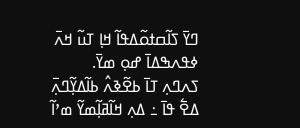ߣߌ߫ ߖߊ߬ߛߙߋ߬ߡߟߊ߬ ߞߊ߲ ߠߎ߬ ߞߍ߫ ߦߟߍߒߡߊ߫ ߝߋ߲ ߘߌ߫.
ߖߍߣߍ߲ ߠߊ߫ ߕߐ߬ߢߍ߮ ߕߊ߬ߡߌ߲߬ߣߍ߲߫ ߡߐ߱ ߟߊ߫ ߸ ߡߍ߲ ߞߊ߬ߥߊ߲߬ߘߌ߬ ߘߴߊ߬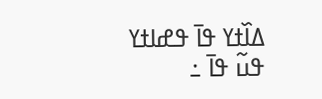ߡߊ߰ߙߌ ߟߊ߫ ߟߝߊߙߌ ߟߎ߬ ߟߊ߫ ߸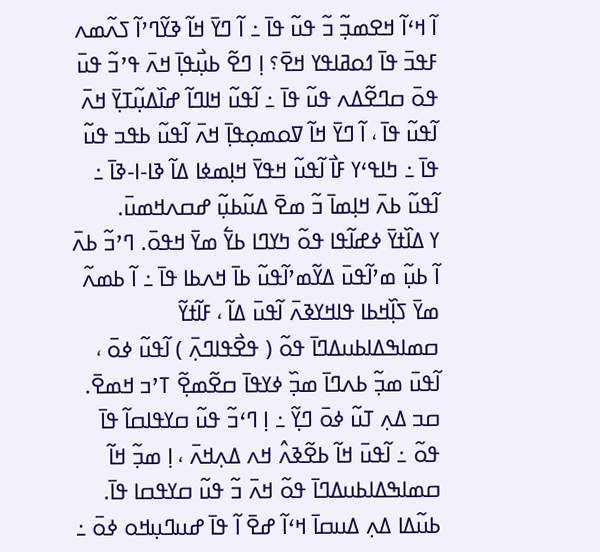ߊ߬ ߞߵߊ߬ ߞߐߘߏ߲߬ ߏ߬ ߟߎ߬ ߟߊ߫ ߸ ߊ߬ ߣߌ߫ ߞߊ߬ ߢߌ߬ߣߴߊ߬ ߖߍ߬ߘߍ ߓߟߏ߫ ߟߊ߫ ߗߋߥߊߟߌ ߞߐ߫؟ ߊ߲ ߣߐ߬ ߕߎ߲߯ߟߊ߲߫ ߞߍ߫ ߟߴߏ߬ ߟߎ߫ ߟߋ߫ ߛߣߐ߬ߡߍ ߟߎ߬ ߟߊ߫ ߸ ߊ߬ߟߎ߬ ߞߊߣߊ߬ ߝߊ߰ߡߎ߲߬ߠߌ߲߫ ߞߍ߫ ߊ߬ߟߎ߬ ߟߊ߫ ، ߊ߬ ߣߌ߫ ߞߊ߬ ߜߋߘߋ߲ߟߊ߲߫ ߞߍ߫ ߊ߬ߟߎ߬ ߕߟߏ ߟߎ߬ ߟߊ߫ ߸ ߤߊߟߵߌ ߓߊ߯ ߊ߬ߟߎ߬ ߞߟߌ߫ ߞߊ߲ߘߦߊ ߡߊ߬ ߢߊ-ߊ-ߢߊ߫ ߸ ߊ߬ߟߎ߬ ߕߍ߫ ߞߊ߲ߘߊ߫ ߏ߬ ߘߐ߫ ߡߎ߬ߕߎ߲߬ ߝߛߍߞߘߎ߫.
ߌ ߡߊ߰ߙߌ߫ ߦߝߊ߬ߟߊ ߟߋ߬ ߤߌߣߊ ߕߌ߱ ߘߌ߫ ߞߟߋ߫. ߣߴߏ߬ ߕߍ߫ ߊ߬ ߕߎ߲߬ ߘߴߊ߬ߟߎ߫ ߡߌ߬ߘߴߊ߬ߟߎ߬ ߕߊ߫ ߞߍߕߊ ߟߊ߫ ߸ ߊ߬ ߕߘߍ߬ ߘߌ߫ ߖߊ߲߰ߞߕߊ ߟߊߞߌߢߍ߫ ߊ߬ߟߎ߫ ߡߊ߬ ، ߓߊ߬ߙߌ߬ ߛߘߊߒߡߊߕߎߡߣߊ߫ ߟߋ߬ ( ߟߐ߯ߟߊߣߍ߲߫ ) ߊ߬ߟߎ߬ ߦߋ߫ ، ߊ߬ߟߎ߫ ߘߏ߲߬ ߕߍߣߊ߫ ߘߏ߲߰ ߦߌߟߊ߫ ߛߐ߬ߘߐ߲߬ ߠߴߏ ߞߘߐ߫.
ߛߏ ߡߍ߲ ߠߎ߬ ߦߋ߫ ߣߌ߲߬ ߸ ߊ߲ ߣߵߏ߬ ߟߎ߬ ߛߌߟߊߛߊ߬ ߟߊ߫ ߟߋ߬ ߸ ߊ߬ߟߎ߫ ߞߊ߬ ߕߐ߬ߢߍ߮ ߞߍ ߡߍ߲ߞߍ߫ ، ߊ߲ ߘߏ߲߬ ߞߊ߬ ߛߘߊߒߡߊߕߎߡߣߊ߫ ߟߋ߬ ߞߍ߫ ߏ߬ ߟߎ߬ ߛߌߟߛߊ ߟߊ߫.
ߕߎ߬ߡߊ ߡߍ߲ ߡߎߛߊ߫ ߞߵߊ߬ ߝߐ߫ ߊ߬ ߟߊ߫ ߝߎߣߎ߲ߞߋ ߦߋ߫ ߸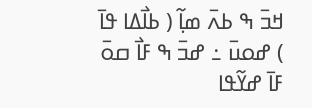ߞߏ߫ ߒ ߕߍ߫ ߘߊ߲߬ ( ߕߊ߯ߡߊ ߟߊ߫ ) ߝߋߎ߫ ߸ ߝߏ߫ ߒ ߓߊ߯ ߛߋ߫ ߓߊ߫ ߝߌ߬ߟߊ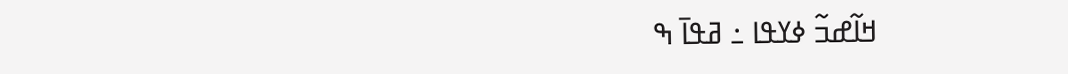ߞߊ߬ߝߏ߬ ߦߌߟߊ ߸ ߥߟߊ߫ ߒ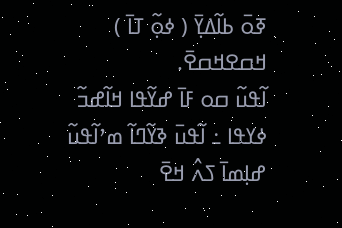ߧߋ߫ ߕߊ߬ߡߌ߲߫ ( ߦߋ߲߬ ߠߊ߫ ) ߞߛߐߞߛߐ߫.
ߊ߬ߟߎ߬ ߛߋ ߓߊ߫ ߝߌ߬ߟߊ ߞߊ߬ߝߏ߬ ߦߌߟߊ ߸ ߊ߬ߟߎ߫ ߢߌ߬ߣߊ߬ ߘߴߊ߬ߟߎ߬ ߝߊ߲ߘߊ߫ ߖߍ߮ ߞߐ߫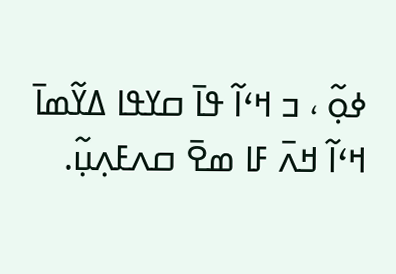ߦߋ߲߬ ، ߏ ߞߵߊ߬ ߟߊ߫ ߛߌߟߊ ߡߌ߬ߘߊ߫ ߞߵߊ߬ ߞߍ߫ ߓߊ ߘߐ߫ ߛߍߓߍ߲ߎ߲߬.